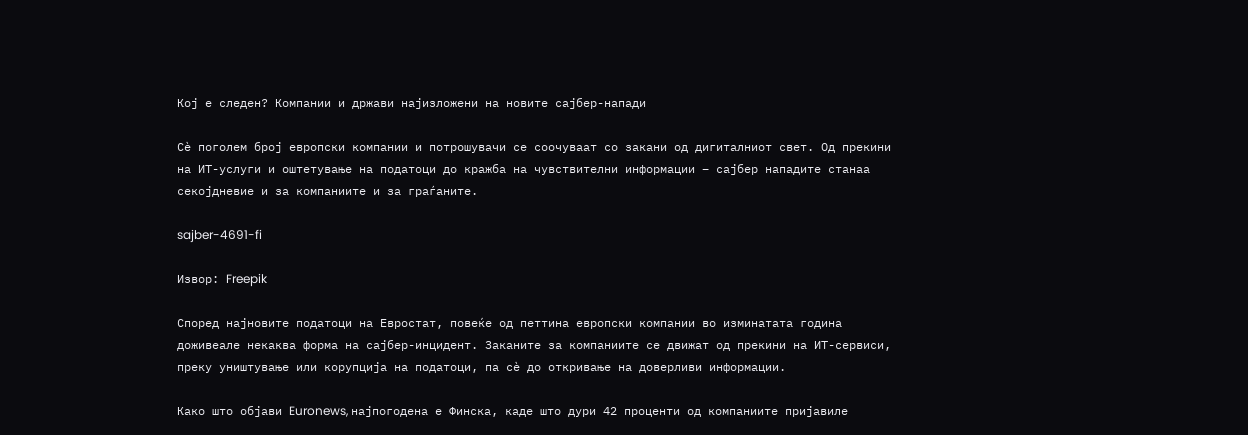Кој е следен? Компании и држави најизложени на новите сајбер-напади

Сè поголем број европски компании и потрошувачи се соочуваат со закани од дигиталниот свет. Од прекини на ИТ-услуги и оштетување на податоци до кражба на чувствителни информации – сајбер нападите станаа секојдневие и за компаниите и за граѓаните.

sajber-4691-fi

Извор: Freepik

Според најновите податоци на Евростат, повеќе од петтина европски компании во изминатата година доживеале некаква форма на сајбер-инцидент. Заканите за компаниите се движат од прекини на ИТ-сервиси, преку уништување или корупција на податоци, па сè до откривање на доверливи информации.

Како што објави Euronews, најпогодена е Финска, каде што дури 42 проценти од компаниите пријавиле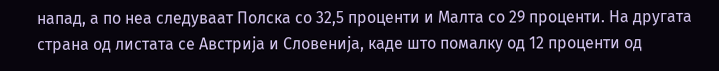напад, а по неа следуваат Полска со 32,5 проценти и Малта со 29 проценти. На другата страна од листата се Австрија и Словенија, каде што помалку од 12 проценти од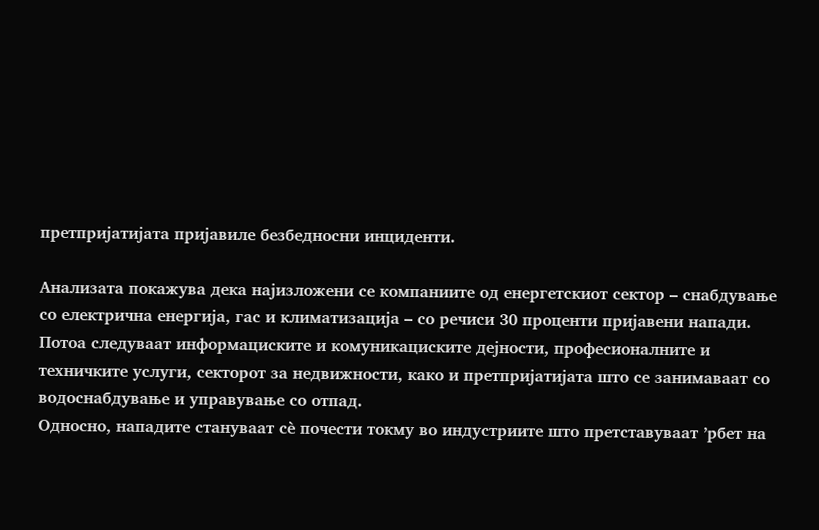претпријатијата пријавиле безбедносни инциденти.

Анализата покажува дека најизложени се компаниите од енергетскиот сектор – снабдување со електрична енергија, гас и климатизација – со речиси 30 проценти пријавени напади. Потоа следуваат информациските и комуникациските дејности, професионалните и техничките услуги, секторот за недвижности, како и претпријатијата што се занимаваат со водоснабдување и управување со отпад.
Односно, нападите стануваат сè почести токму во индустриите што претставуваат ’рбет на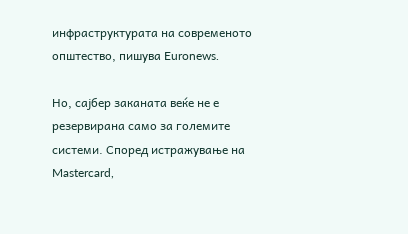инфраструктурата на современото општество, пишува Euronews.

Но, сајбер заканата веќе не е резервирана само за големите системи. Според истражување на Mastercard,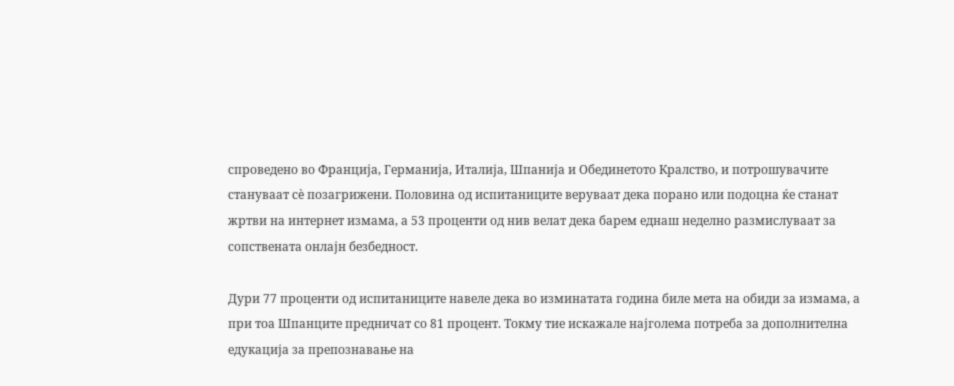спроведено во Франција, Германија, Италија, Шпанија и Обединетото Кралство, и потрошувачите стануваат сè позагрижени. Половина од испитаниците веруваат дека порано или подоцна ќе станат жртви на интернет измама, а 53 проценти од нив велат дека барем еднаш неделно размислуваат за сопствената онлајн безбедност.

Дури 77 проценти од испитаниците навеле дека во изминатата година биле мета на обиди за измама, а при тоа Шпанците предничат со 81 процент. Токму тие искажале најголема потреба за дополнителна едукација за препознавање на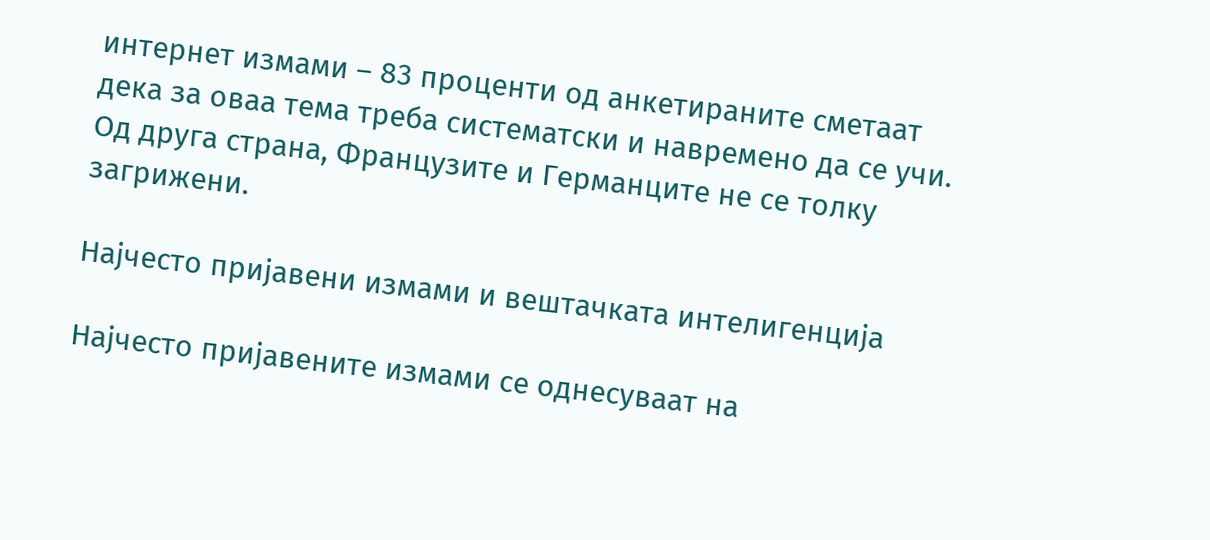интернет измами – 83 проценти од анкетираните сметаат дека за оваа тема треба систематски и навремено да се учи.
Од друга страна, Французите и Германците не се толку загрижени.

Најчесто пријавени измами и вештачката интелигенција

Најчесто пријавените измами се однесуваат на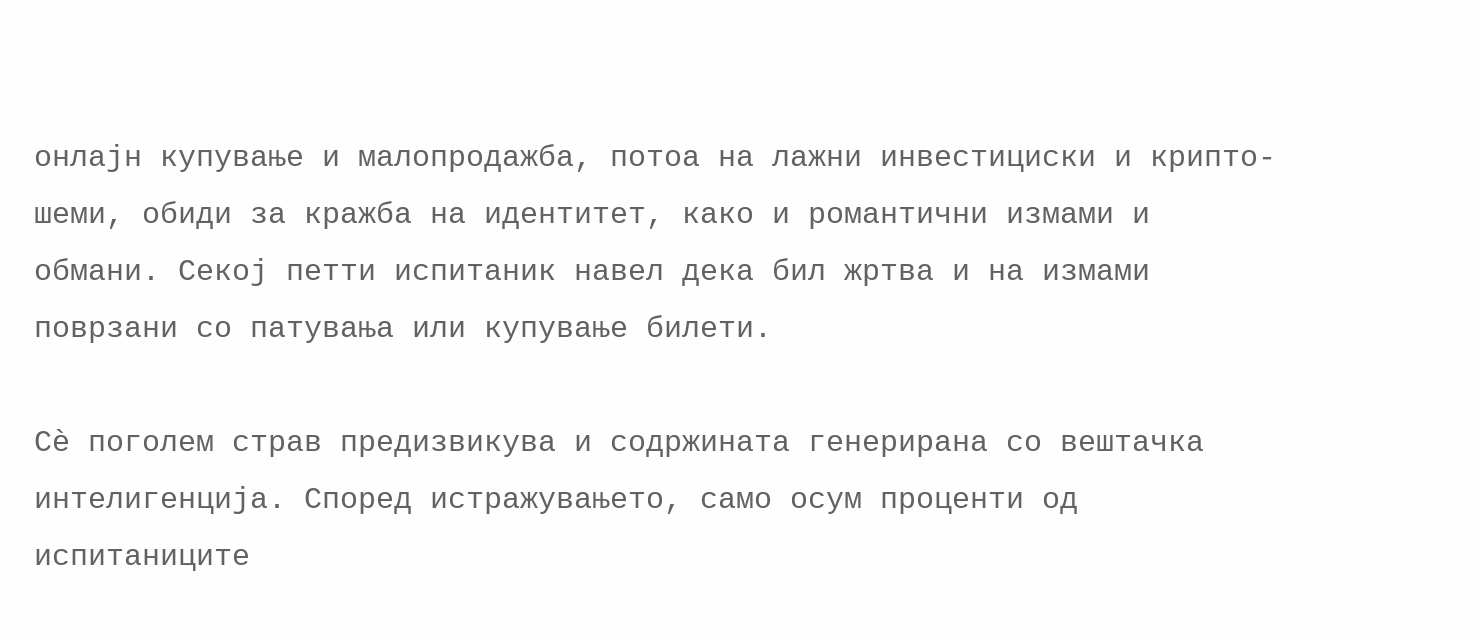онлајн купување и малопродажба, потоа на лажни инвестициски и крипто-шеми, обиди за кражба на идентитет, како и романтични измами и обмани. Секој петти испитаник навел дека бил жртва и на измами поврзани со патувања или купување билети.

Сè поголем страв предизвикува и содржината генерирана со вештачка интелигенција. Според истражувањето, само осум проценти од испитаниците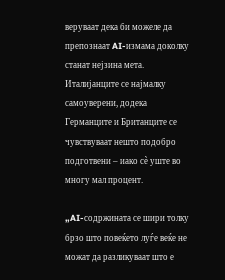веруваат дека би можеле да препознаат AI-измама доколку станат нејзина мета. Италијанците се најмалку самоуверени, додека Германците и Британците се чувствуваат нешто подобро подготвени – иако сè уште во многу мал процент.

„AI-содржината се шири толку брзо што повеќето луѓе веќе не можат да разликуваат што е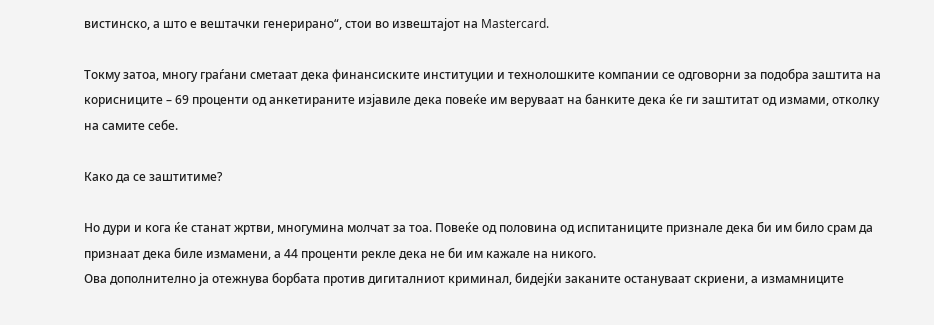вистинско, а што е вештачки генерирано“, стои во извештајот на Mastercard.

Токму затоа, многу граѓани сметаат дека финансиските институции и технолошките компании се одговорни за подобра заштита на корисниците – 69 проценти од анкетираните изјавиле дека повеќе им веруваат на банките дека ќе ги заштитат од измами, отколку на самите себе.

Како да се заштитиме?

Но дури и кога ќе станат жртви, многумина молчат за тоа. Повеќе од половина од испитаниците признале дека би им било срам да признаат дека биле измамени, а 44 проценти рекле дека не би им кажале на никого.
Ова дополнително ја отежнува борбата против дигиталниот криминал, бидејќи заканите остануваат скриени, а измамниците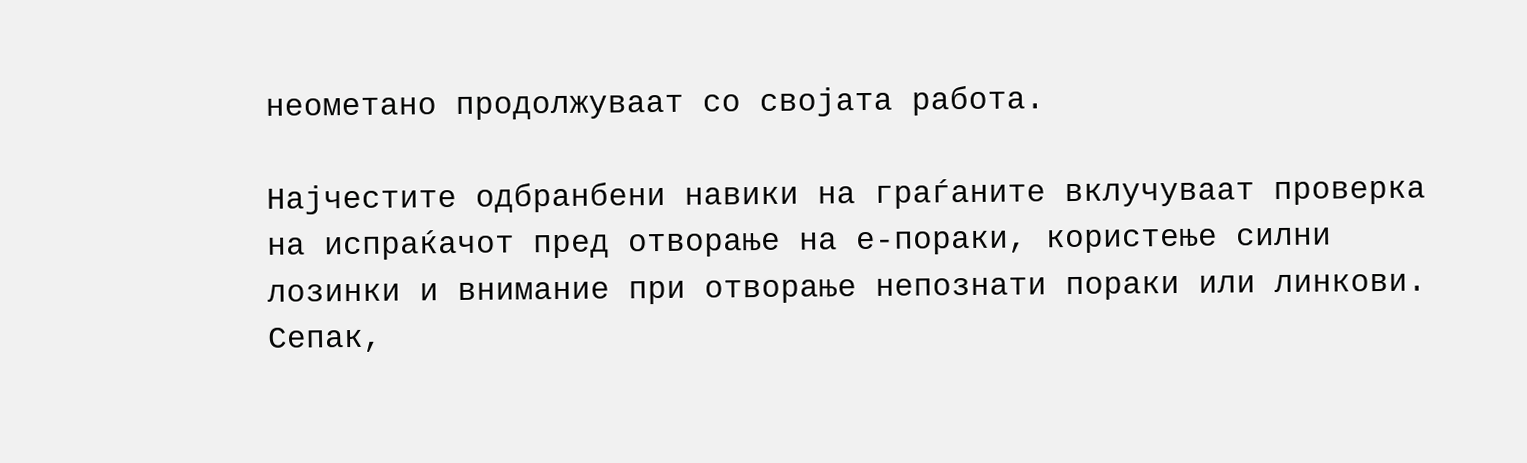неометано продолжуваат со својата работа.

Најчестите одбранбени навики на граѓаните вклучуваат проверка на испраќачот пред отворање на е-пораки, користење силни лозинки и внимание при отворање непознати пораки или линкови. Сепак,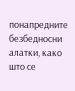понапредните безбедносни алатки, како што се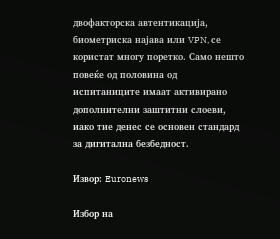двофакторска автентикација, биометриска најава или VPN, се користат многу поретко. Само нешто повеќе од половина од испитаниците имаат активирано дополнителни заштитни слоеви, иако тие денес се основен стандард за дигитална безбедност.

Извор: Euronews

Избор на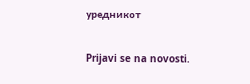уредникот

Prijavi se na novosti.